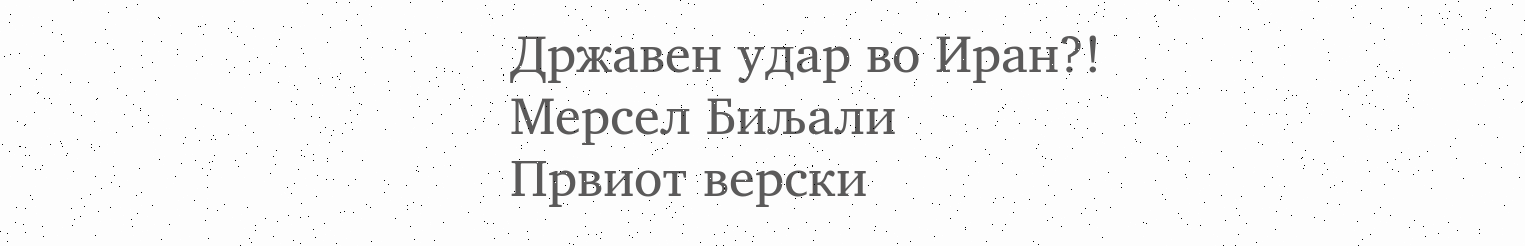Државен удар во Иран?!
Мерсел Биљали
Првиот верски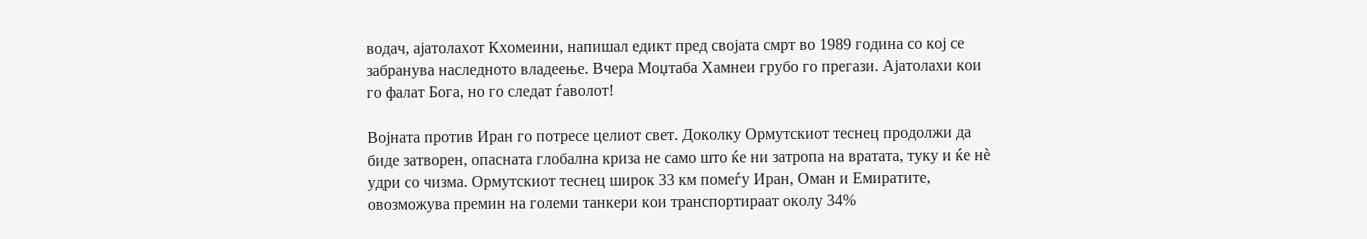водач, ајатолахот Кхомеини, напишал едикт пред својата смрт во 1989 година со кој се забранува наследното владеење. Вчера Моџтаба Хамнеи грубо го прегази. Ајатолахи кои го фалат Бога, но го следат ѓаволот!

Војната против Иран го потресе целиот свет. Доколку Ормутскиот теснец продолжи да биде затворен, опасната глобална криза не само што ќе ни затропа на вратата, туку и ќе нѐ удри со чизма. Ормутскиот теснец широк 33 км помеѓу Иран, Оман и Емиратите, овозможува премин на големи танкери кои транспортираат околу 34%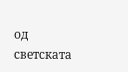од светската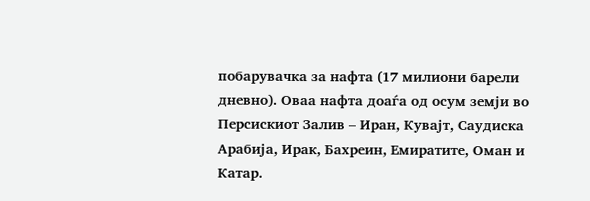побарувачка за нафта (17 милиони барели дневно). Оваа нафта доаѓа од осум земји во Персискиот Залив – Иран, Кувајт, Саудиска Арабија, Ирак, Бахреин, Емиратите, Оман и Катар.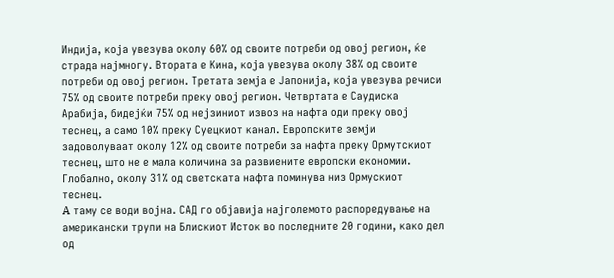Индија, која увезува околу 60% од своите потреби од овој регион, ќе страда најмногу. Втората е Кина, која увезува околу 38% од своите потреби од овој регион. Третата земја е Јапонија, која увезува речиси 75% од своите потреби преку овој регион. Четвртата е Саудиска Арабија, бидејќи 75% од нејзиниот извоз на нафта оди преку овој теснец, а само 10% преку Суецкиот канал. Европските земји задоволуваат околу 12% од своите потреби за нафта преку Ормутскиот теснец, што не е мала количина за развиените европски економии. Глобално, околу 31% од светската нафта поминува низ Ормускиот теснец.
A таму се води војна. САД го објавија најголемото распоредување на американски трупи на Блискиот Исток во последните 20 години, како дел од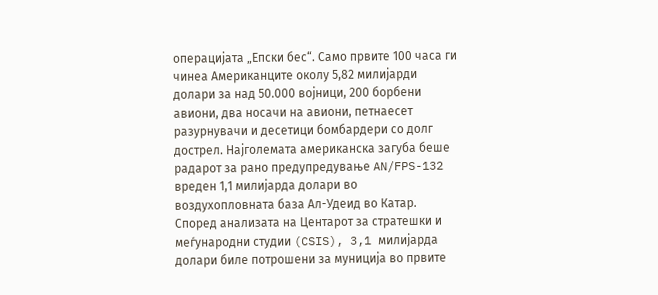операцијата „Епски бес“. Само првите 100 часа ги чинеа Американците околу 5,82 милијарди долари за над 50.000 војници, 200 борбени авиони, два носачи на авиони, петнаесет разурнувачи и десетици бомбардери со долг дострел. Најголемата американска загуба беше радарот за рано предупредување AN/FPS-132 вреден 1,1 милијарда долари во воздухопловната база Ал-Удеид во Катар.
Според анализата на Центарот за стратешки и меѓународни студии (CSIS), 3,1 милијарда долари биле потрошени за муниција во првите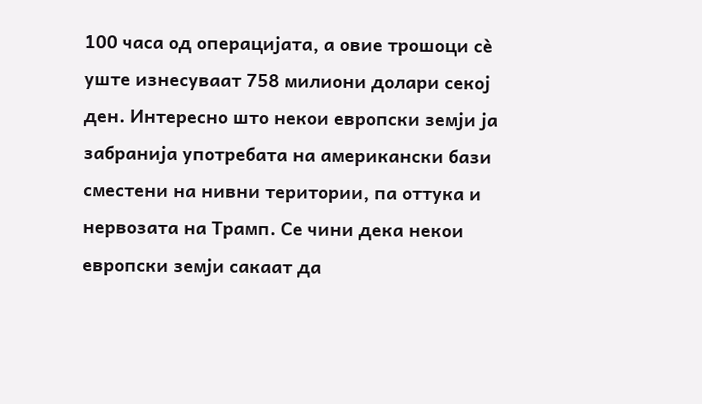100 часа од операцијата, а овие трошоци сè уште изнесуваат 758 милиони долари секој ден. Интересно што некои европски земји ја забранија употребата на американски бази сместени на нивни територии, па оттука и нервозата на Трамп. Се чини дека некои европски земји сакаат да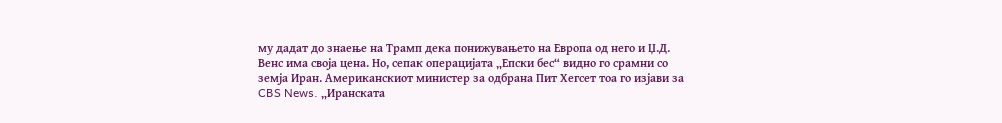му дадат до знаење на Трамп дека понижувањето на Европа од него и Џ.Д. Венс има своја цена. Но, сепак операцијата „Епски бес“ видно го срамни со земја Иран. Американскиот министер за одбрана Пит Хегсет тоа го изјави за CBS News. „Иранската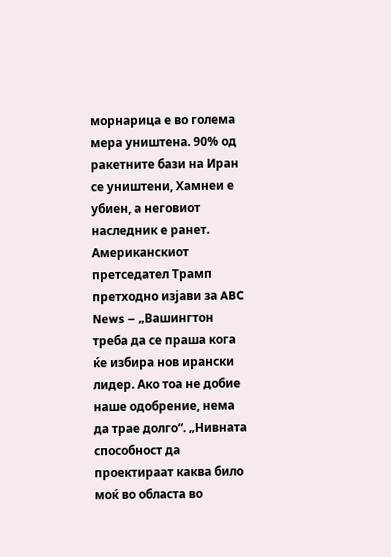морнарица е во голема мера уништена. 90% од ракетните бази на Иран се уништени, Хамнеи е убиен, а неговиот наследник е ранет. Американскиот претседател Трамп претходно изјави за ABC News – „Вашингтон треба да се праша кога ќе избира нов ирански лидер. Ако тоа не добие наше одобрение, нема да трае долго“. „Нивната способност да проектираат каква било моќ во областа во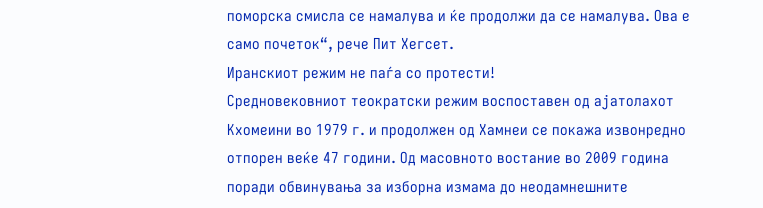поморска смисла се намалува и ќе продолжи да се намалува. Ова е само почеток“, рече Пит Хегсет.
Иранскиот режим не паѓа со протести!
Средновековниот теократски режим воспоставен од ајатолахот Кхомеини во 1979 г. и продолжен од Хамнеи се покажа извонредно отпорен веќе 47 години. Од масовното востание во 2009 година поради обвинувања за изборна измама до неодамнешните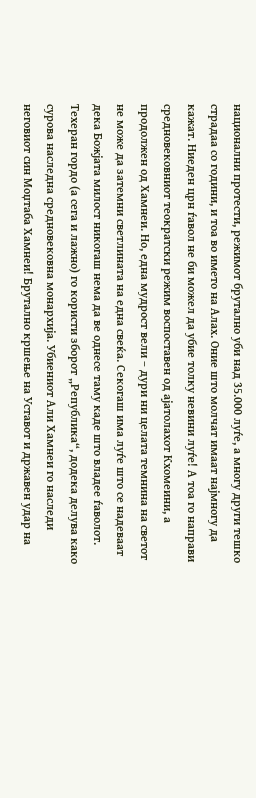национални протести, режимот брутално уби над 35.000 луѓе, а многу други тешко страдаа со години, и тоа во името на Алах. Оние што молчат имаат најмногу да кажат. Ниеден црн ѓавол не би можел да убие толку невини луѓе! А тоа го направи средновековниот теократски режим воспоставен од ајатолахот Кхомеини, а продолжен од Хамнеи. Но, една мудрост вели – дури ни целата темнина на светот не може да затемни светлината на една свеќа. Секогаш има луѓе што се надеваат дека Божјата милост никогаш нема да ве однесе таму каде што владее ѓаволот.
Техеран гордо (а сега и лажно) го користи зборот „Република“, додека делува како сурова наследна средновековна монархија. Убиениот Али Хамнеи го наследи неговиот син Моџтаба Хамнеи! Брутално кршење на Уставот и државен удар на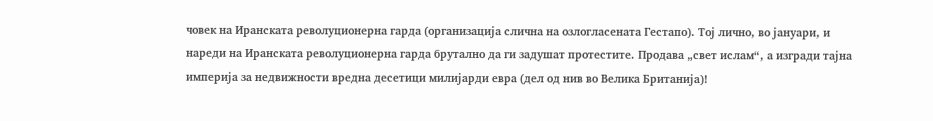човек на Иранската револуционерна гарда (организација слична на озлогласената Гестапо). Тој лично, во јануари, и нареди на Иранската револуционерна гарда брутално да ги задушат протестите. Продава „свет ислам“, а изгради тајна империја за недвижности вредна десетици милијарди евра (дел од нив во Велика Британија)!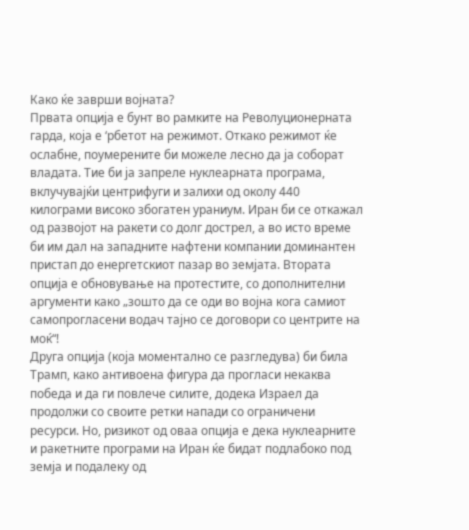Како ќе заврши војната?
Првата опција е бунт во рамките на Револуционерната гарда, која е ‘рбетот на режимот. Откако режимот ќе ослабне, поумерените би можеле лесно да ја соборат владата. Тие би ја запреле нуклеарната програма, вклучувајќи центрифуги и залихи од околу 440 килограми високо збогатен ураниум. Иран би се откажал од развојот на ракети со долг дострел, а во исто време би им дал на западните нафтени компании доминантен пристап до енергетскиот пазар во земјата. Втората опција е обновување на протестите, со дополнителни аргументи како „зошто да се оди во војна кога самиот самопрогласени водач тајно се договори со центрите на моќ“!
Друга опција (која моментално се разгледува) би била Трамп, како антивоена фигура да прогласи некаква победа и да ги повлече силите, додека Израел да продолжи со своите ретки напади со ограничени ресурси. Но, ризикот од оваа опција е дека нуклеарните и ракетните програми на Иран ќе бидат подлабоко под земја и подалеку од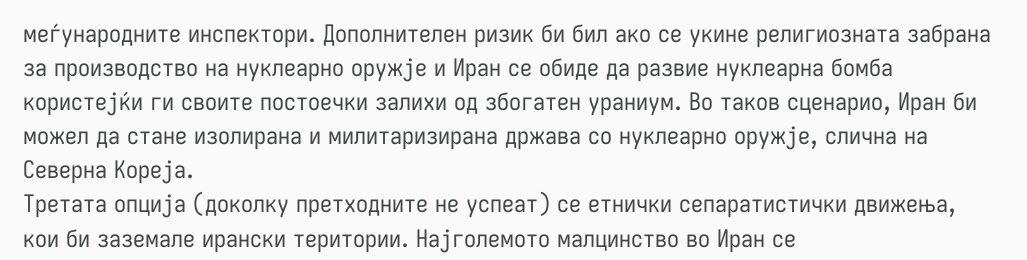меѓународните инспектори. Дополнителен ризик би бил ако се укине религиозната забрана за производство на нуклеарно оружје и Иран се обиде да развие нуклеарна бомба користејќи ги своите постоечки залихи од збогатен ураниум. Во таков сценарио, Иран би можел да стане изолирана и милитаризирана држава со нуклеарно оружје, слична на Северна Кореја.
Третата опција (доколку претходните не успеат) се етнички сепаратистички движења, кои би заземале ирански територии. Најголемото малцинство во Иран се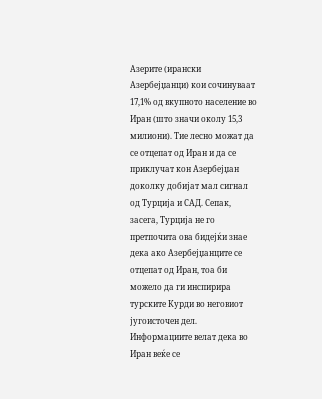Азерите (ирански Азербејџанци) кои сочинуваат 17,1% од вкупното население во Иран (што значи околу 15,3 милиони). Тие лесно можат да се отцепат од Иран и да се приклучат кон Азербејџан доколку добијат мал сигнал од Турција и САД. Сепак, засега, Турција не го претпочита ова бидејќи знае дека ако Азербејџанците се отцепат од Иран, тоа би можело да ги инспирира турските Курди во неговиот југоисточен дел. Информациите велат дека во Иран веќе се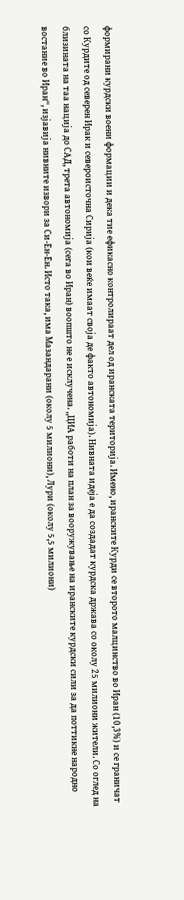формирани курдски воени формации и дека тие ефикасно контролираат дел од иранската територија. Имено, иранските Курди се второто малцинство во Иран (10,3%) и се граничат со Курдите од северен Ирак и североисточна Сирија (кои веќе имаат своја де факто автономија). Нивната идеја е да создадат курдска држава со околу 25 милиони жители. Со оглед на близината на таа нација до САД, трета автономија (сега во Иран) воопшто не е исклучена. „ЦИА работи на план за вооружување на иранските курдски сили за да поттикне народно востание во Иран“, изјавија нивните извори за Си-Ен-Ен. Исто така, има Мазандарани (околу 5 милиони), Лури (околу 5,5 милиони)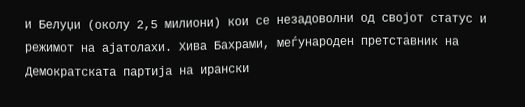и Белуџи (околу 2,5 милиони) кои се незадоволни од својот статус и режимот на ајатолахи. Хива Бахрами, меѓународен претставник на Демократската партија на ирански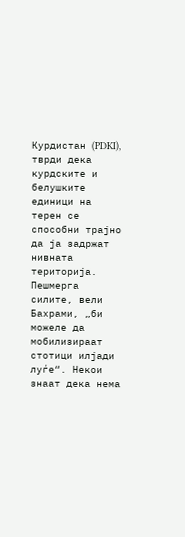Курдистан (PDKI), тврди дека курдските и белушките единици на терен се способни трајно да ја задржат нивната територија. Пешмерга силите, вели Бахрами, „би можеле да мобилизираат стотици илјади луѓе“. Некои знаат дека нема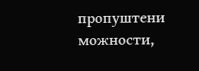пропуштени можности,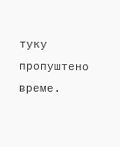туку пропуштено време.